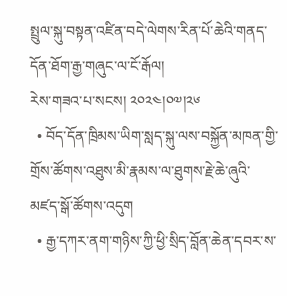སྤྲུལ་སྐུ་བསྟན་འཛིན་བདེ་ལེགས་རིན་པོ་ཆེའི་གནད་དོན་ཐོག་རྒྱ་གཞུང་ལ་ངོ་རྒོལ།
རེས་གཟའ་པ་སངས། ༢༠༢༤།༠༧།༢༦
  • བོད་དོན་ཁྲིམས་ཡིག་སླད་སྐུ་ལས་བསྐྱོན་མཁན་གྱི་གྲོས་ཚོགས་འཐུས་མི་རྣམས་ལ་ཐུགས་རྗེ་ཆེ་ཞུའི་མཛད་སྒོ་ཚོགས་འདུག
  • རྒྱ་དཀར་ནག་གཉིས་ཀྱི་ཕྱི་སྲིད་བློན་ཆེན་དབར་ས་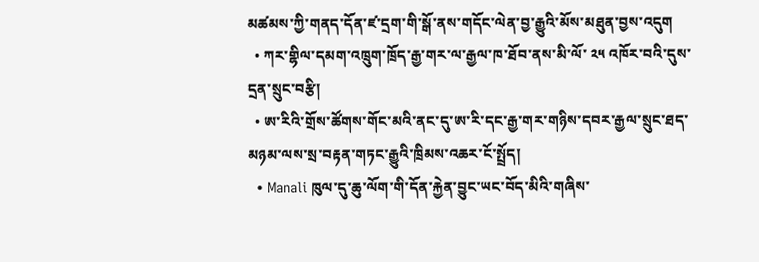མཚམས་ཀྱི་གནད་དོན་ཛ་དྲག་གི་སྒོ་ནས་གདོང་ལེན་བྱ་རྒྱུའི་མོས་མཐུན་བྱས་འདུག
  • ཀར་གྷིལ་དམག་འཁྲུག་ཁྲོད་རྒྱ་གར་ལ་རྒྱལ་ཁ་ཐོབ་ནས་མི་ལོ་ ༢༥ འཁོར་བའི་དུས་དྲན་སྲུང་བརྩི།
  • ཨ་རིའི་གྲོས་ཚོགས་གོང་མའི་ནང་དུ་ཨ་རི་དང་རྒྱ་གར་གཉིས་དབར་རྒྱལ་སྲུང་ཐད་མཉམ་ལས་སྲ་བརྟན་གཏང་རྒྱུའི་ཁྲིམས་འཆར་ངོ་སྤྲོད།
  • Manali ཁུལ་དུ་ཆུ་ལོག་གི་དོན་རྐྱེན་བྱུང་ཡང་བོད་མིའི་གཞིས་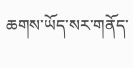ཆགས་ཡོད་སར་གནོད་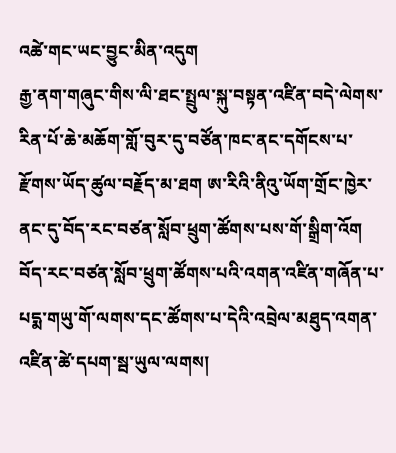འཚེ་གང་ཡང་བྱུང་མིན་འདུག
རྒྱ་ནག་གཞུང་གིས་ལི་ཐང་སྤྲུལ་སྐུ་བསྟན་འཛིན་བདེ་ལེགས་རིན་པོ་ཆེ་མཆོག་གློ་བུར་དུ་བཙོན་ཁང་ནང་དགོངས་པ་རྫོགས་ཡོད་ཚུལ་བརྗོད་མ་ཐག ཨ་རིའི་ནིའུ་ཡོག་གྲོང་ཁྱེར་ནང་དུ་བོད་རང་བཙན་སློབ་ཕྲུག་ཚོགས་པས་གོ་སྒྲིག་འོག བོད་རང་བཙན་སློབ་ཕྲུག་ཚོགས་པའི་འགན་འཛིན་གཞོན་པ་པདྨ་གཡུ་གོ་ལགས་དང་ཚོགས་པ་དེའི་འབྲེལ་མཐུད་འགན་འཛིན་ཚེ་དཔག་སྦ་ཡུལ་ལགས།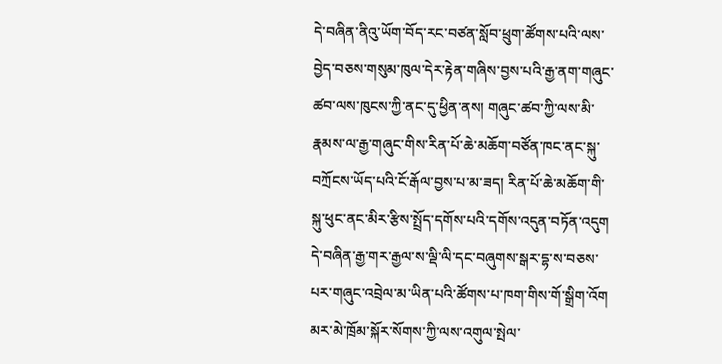དེ་བཞིན་ནིའུ་ཡོག་བོད་རང་བཙན་སློབ་ཕྲུག་ཚོགས་པའི་ལས་བྱེད་བཅས་གསུམ་ཁུལ་དེར་རྟེན་གཞིས་བྱས་པའི་རྒྱ་ནག་གཞུང་ཚབ་ལས་ཁུངས་ཀྱི་ནང་དུ་ཕྱིན་ནས། གཞུང་ཚབ་ཀྱི་ལས་མི་རྣམས་ལ་རྒྱ་གཞུང་གིས་རིན་པོ་ཆེ་མཆོག་བཙོན་ཁང་ནང་སྐུ་བཀྲོངས་ཡོད་པའི་ངོ་རྒོལ་བྱས་པ་མ་ཟད། རིན་པོ་ཆེ་མཆོག་གི་སྐུ་ཕུང་ནང་མིར་རྩིས་སྤྲོད་དགོས་པའི་དགོས་འདུན་བཏོན་འདུག དེ་བཞིན་རྒྱ་གར་རྒྱལ་ས་ལྡི་ལི་དང་བཞུགས་སྒར་དྷ་ས་བཅས་པར་གཞུང་འབྲེལ་མ་ཡིན་པའི་ཚོགས་པ་ཁག་གིས་གོ་སྒྲིག་འོག མར་མེ་ཁྲོམ་སྐོར་སོགས་ཀྱི་ལས་འགུལ་སྤེལ་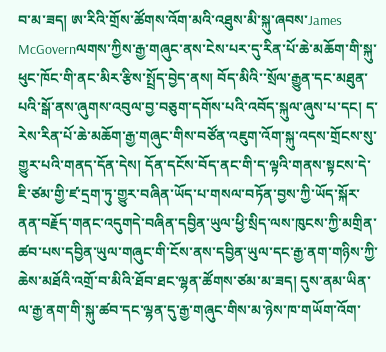བ་མ་ཟད། ཨ་རིའི་གྲོས་ཚོགས་འོག་མའི་འཐུས་མི་སྐུ་ཞབས་James McGovernལགས་ཀྱིས་རྒྱ་གཞུང་ནས་ངེས་པར་དུ་རིན་པོ་ཆེ་མཆོག་གི་སྐུ་ཕུང་ཁོང་གི་ནང་མིར་རྩིས་སྤྲོད་བྱེད་ནས། བོད་མིའི་་སྲོལ་རྒྱུན་དང་མཐུན་པའི་སྒོ་ནས་ཞུགས་འབུལ་བྱ་བཅུག་དགོས་པའི་འབོད་སྐུལ་ཞུས་པ་དང། ད་རེས་རིན་པོ་ཆེ་མཆོག་རྒྱ་གཞུང་གིས་བཙོན་འཇུག་འོག་སྐུ་འདས་གྲོངས་སུ་གྱུར་པའི་གནད་དོན་དེས། དོན་དངོས་བོད་ནང་གི་ད་ལྟའི་གནས་སྟངས་དེ་ཇི་ཙམ་གྱི་ཛ་དྲག་ཏུ་གྱུར་བཞིན་ཡོད་པ་གསལ་བཏོན་བྱས་ཀྱི་ཡོད་སྐོར་ནན་བརྗོད་གནང་འདུགདེ་བཞིན་དབྱིན་ཡུལ་ཕྱི་སྲིད་ལས་ཁུངས་ཀྱི་མགྲིན་ཚབ་པས་དབྱིན་ཡུལ་གཞུང་གི་ངོས་ནས་དབྱིན་ཡུལ་དང་རྒྱ་ནག་གཉིས་ཀྱི་ཆེས་མཐོའི་འགྲོ་བ་མིའི་ཐོབ་ཐང་ལྷན་ཚོགས་ཙམ་མ་ཟད། དུས་ནམ་ཡིན་ལ་རྒྱ་ནག་གི་སྐུ་ཚབ་དང་ལྷན་དུ་རྒྱ་གཞུང་གིས་མ་ཉེས་ཁ་གཡོག་འོག་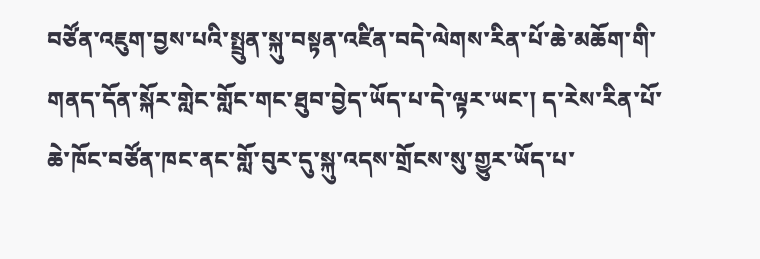བཙོན་འཇུག་བྱས་པའི་སྤྲུན་སྐུ་བསྟན་འཛིན་བདེ་ལེགས་རིན་པོ་ཆེ་མཆོག་གི་གནད་དོན་སྐོར་གླེང་གློང་གང་ཐུབ་བྱེད་ཡོད་པ་དེ་ལྟར་ཡང་། ད་རེས་རིན་པོ་ཆེ་ཁོང་བཙོན་ཁང་ནང་གློ་བུར་དུ་སྐུ་འདས་གྲོངས་སུ་གྱུར་ཡོད་པ་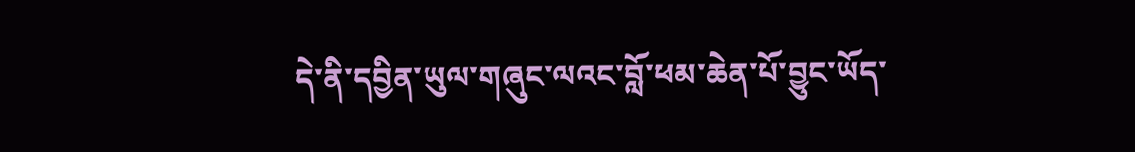དེ་ནི་དབྱིན་ཡུལ་གཞུང་ལའང་བློ་ཕམ་ཆེན་པོ་བྱུང་ཡོད་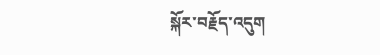སྐོར་བརྗོད་འདུག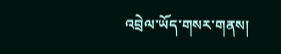འབྲེལ་ཡོད་གསར་གནས།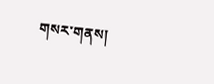གསར་གནས།